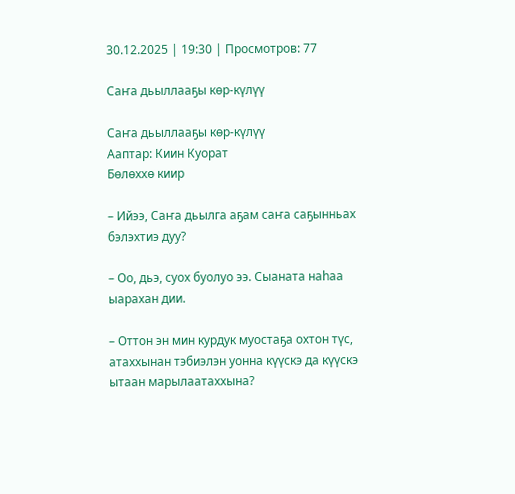30.12.2025 | 19:30 | Просмотров: 77

Саҥа дьыллааҕы көр-күлүү

Саҥа дьыллааҕы көр-күлүү
Ааптар: Киин Куорат
Бөлөххө киир

– Ийээ, Саҥа дьылга аҕам саҥа саҕынньах бэлэхтиэ дуу?

– Оо, дьэ, суох буолуо ээ. Сыаната наһаа ыарахан дии.

– Оттон эн мин курдук муостаҕа охтон түс, атаххынан тэбиэлэн уонна күүскэ да күүскэ ытаан марылаатаххына?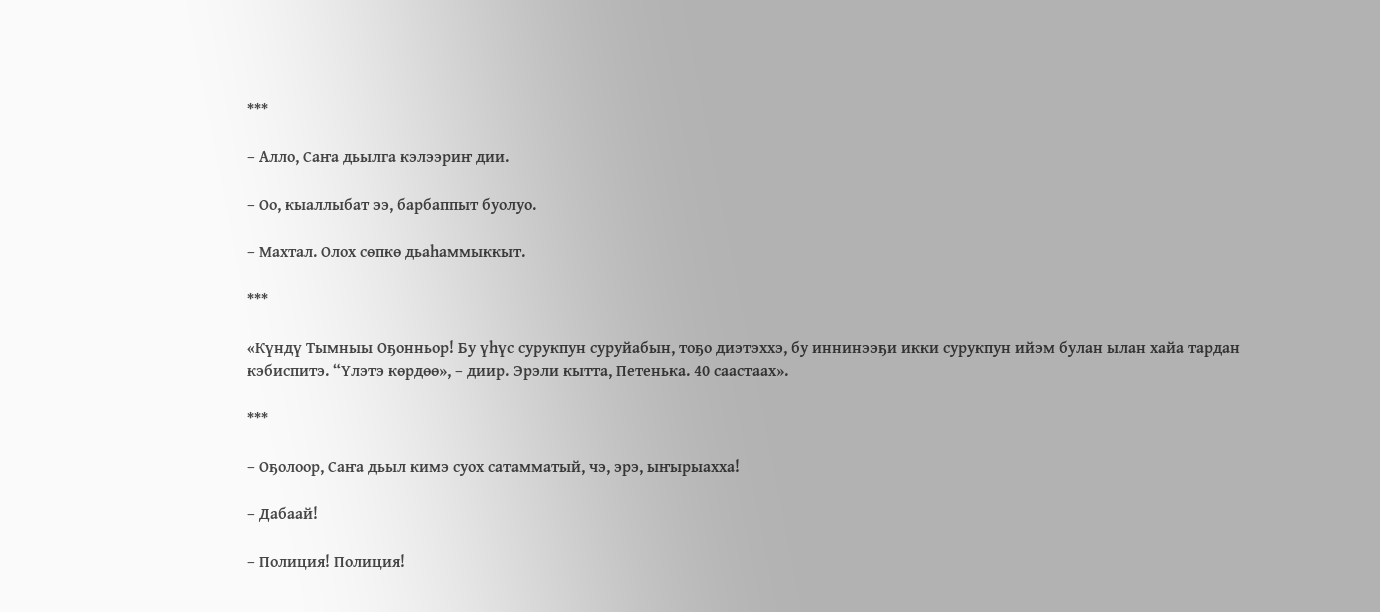***

– Алло, Саҥа дьылга кэлээриҥ дии.

– Оо, кыаллыбат ээ, барбаппыт буолуо.

– Махтал. Олох сөпкө дьаһаммыккыт.

***

«Күндү Тымныы Оҕонньор! Бу үһүс сурукпун суруйабын, тоҕо диэтэххэ, бу иннинээҕи икки сурукпун ийэм булан ылан хайа тардан кэбиспитэ. “Үлэтэ көрдөө», – диир. Эрэли кытта, Петенька. 40 саастаах».

***

– Оҕолоор, Саҥа дьыл кимэ суох сатамматый, чэ, эрэ, ыҥырыахха!

– Дабаай!

– Полиция! Полиция!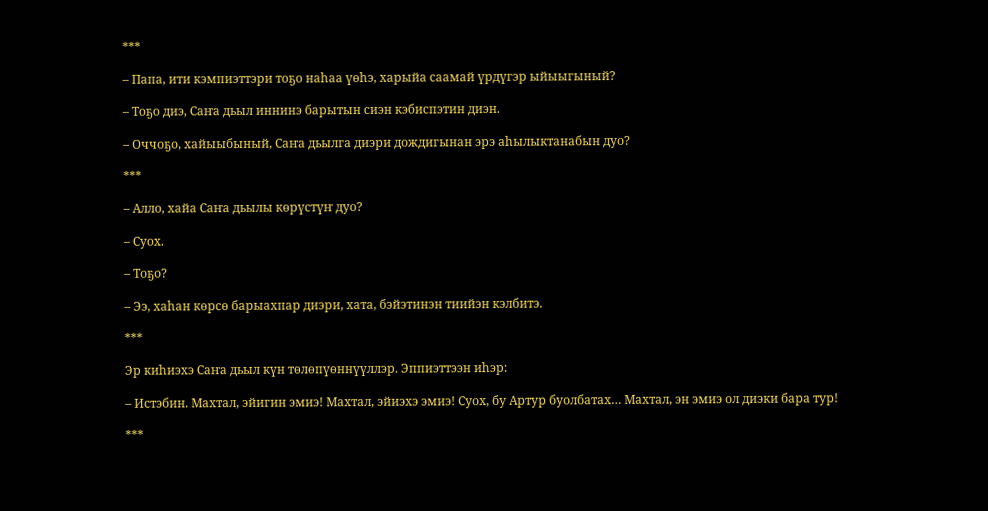***

– Папа, ити кэмпиэттэри тоҕо наһаа үөһэ, харыйа саамай үрдүгэр ыйыыгыный?

– Тоҕо диэ, Саҥа дьыл иннинэ барытын сиэн кэбиспэтин диэн.

– Оччоҕо, хайыыбыный, Саҥа дьылга диэри дождигынан эрэ аһылыктанабын дуо?

***

– Алло, хайа Саҥа дьылы көрүстүҥ дуо?

– Суох.

– Тоҕо?

– Ээ, хаһан көрсө барыахпар диэри, хата, бэйэтинэн тиийэн кэлбитэ.

***

Эр киһиэхэ Саҥа дьыл күн төлөпүөннүүллэр. Эппиэттээн иһэр:

– Истэбин. Махтал, эйигин эмиэ! Махтал, эйиэхэ эмиэ! Суох, бу Артур буолбатах… Махтал, эн эмиэ ол диэки бара тур!

***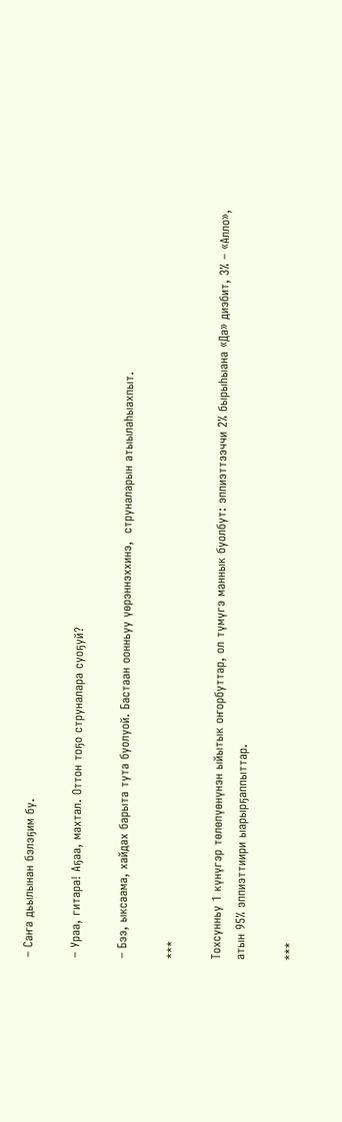– Саҥа дьылынан бэлэҕим бу.

– Ураа, гитара! Аҕаа, махтал. Оттон тоҕо струналара суоҕуй?

– Бээ, ыксаама, хайдах барыта тута буолуой. Бастаан оонньуу үөрэннэххинэ,  струналарын атыылаһыахпыт.

***

Тохсунньу 1 күнүгэр төлөпүөнүнэн ыйытык оҥорбуттар, ол түмүгэ маннык буолбут: эппиэттээччи 2% бырыһыана «Да» диэбит, 3% – «Алло», атын 95% эппиэттиири ыарырҕаппыттар.

***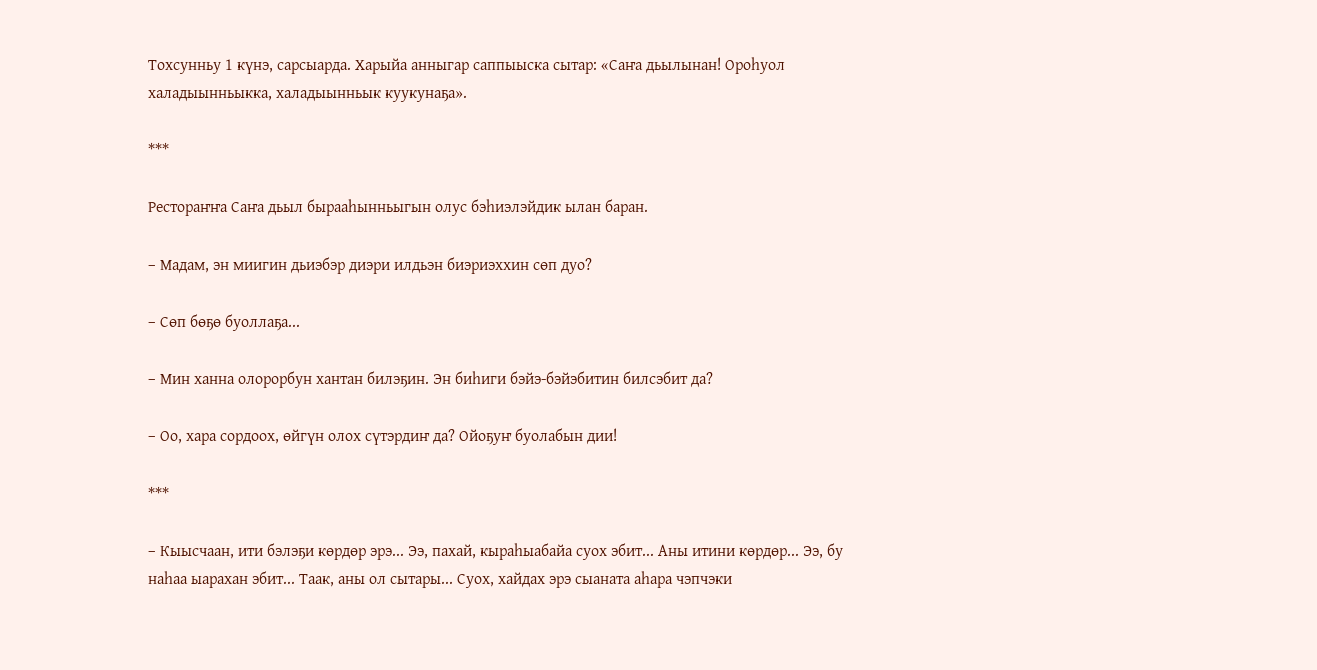Тохсунньу 1 күнэ, сарсыарда. Харыйа анныгар саппыыска сытар: «Саҥа дьылынан! Ороһуол халадыынньыкка, халадыынньык куукунаҕа».

***

Рестораҥҥа Саҥа дьыл бырааһынньыгын олус бэһиэлэйдик ылан баран.

– Мадам, эн миигин дьиэбэр диэри илдьэн биэриэххин сөп дуо?

– Сөп бөҕө буоллаҕа...

– Мин ханна олорорбун хантан билэҕин. Эн биһиги бэйэ-бэйэбитин билсэбит да?

– Оо, хара сордоох, өйгүн олох сүтэрдиҥ да? Ойоҕуҥ буолабын дии!

***

– Кыысчаан, ити бэлэҕи көрдөр эрэ... Ээ, пахай, кыраһыабайа суох эбит... Аны итини көрдөр... Ээ, бу наһаа ыарахан эбит... Таак, аны ол сытары... Суох, хайдах эрэ сыаната аһара чэпчэки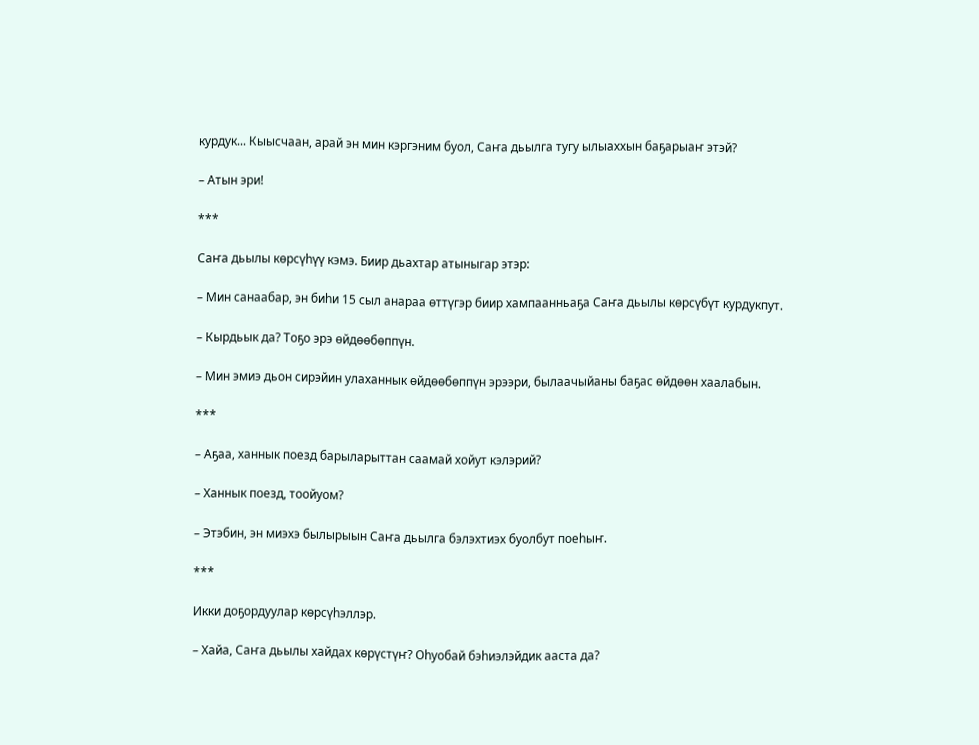курдук... Кыысчаан, арай эн мин кэргэним буол, Саҥа дьылга тугу ылыаххын баҕарыаҥ этэй?

– Атын эри!

***

Саҥа дьылы көрсүһүү кэмэ. Биир дьахтар атыныгар этэр:

– Мин санаабар, эн биһи 15 сыл анараа өттүгэр биир хампаанньаҕа Саҥа дьылы көрсүбүт курдукпут.

– Кырдьык да? Тоҕо эрэ өйдөөбөппүн.

– Мин эмиэ дьон сирэйин улаханнык өйдөөбөппүн эрээри, былаачыйаны баҕас өйдөөн хаалабын.

***

– Аҕаа, ханнык поезд барыларыттан саамай хойут кэлэрий?

– Ханнык поезд, тоойуом?

– Этэбин, эн миэхэ былырыын Саҥа дьылга бэлэхтиэх буолбут поеһыҥ.

***

Икки доҕордуулар көрсүһэллэр.

– Хайа, Саҥа дьылы хайдах көрүстүҥ? Оһуобай бэһиэлэйдик ааста да?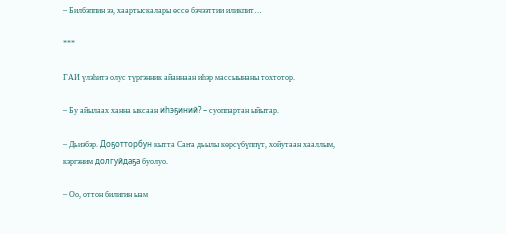– Билбэппин ээ, хаартыскалары өссө бэчээттии иликпит…

***

ГАИ үлэһитэ олус түргэнник айаннаан иһэр массыынаны тохтотор.

– Бу айылаах ханна ыксаан иһэҕиний? – суоппартан ыйытар.

– Дьиэбэр. Доҕотторбун кытта Саҥа дьылы көрсүбүппүт, хойутаан хааллым, кэргэним долгуйдаҕа буолуо.

– Оо, оттон билигин ыам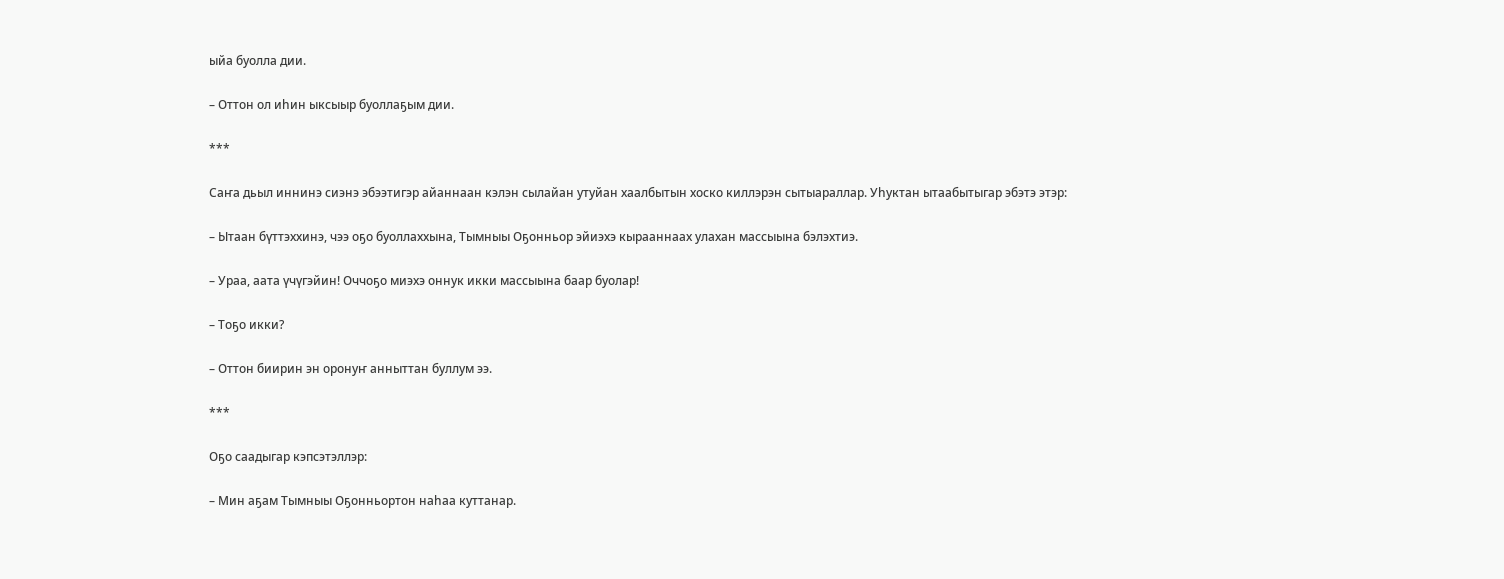ыйа буолла дии.

– Оттон ол иһин ыксыыр буоллаҕым дии.

***

Саҥа дьыл иннинэ сиэнэ эбээтигэр айаннаан кэлэн сылайан утуйан хаалбытын хоско киллэрэн сытыараллар. Уһуктан ытаабытыгар эбэтэ этэр:

– Ытаан бүттэххинэ, чээ оҕо буоллаххына, Тымныы Оҕонньор эйиэхэ кырааннаах улахан массыына бэлэхтиэ.

– Ураа, аата үчүгэйин! Оччоҕо миэхэ оннук икки массыына баар буолар!

– Тоҕо икки?

– Оттон биирин эн оронуҥ анныттан буллум ээ.

***

Оҕо саадыгар кэпсэтэллэр:

– Мин аҕам Тымныы Оҕонньортон наһаа куттанар.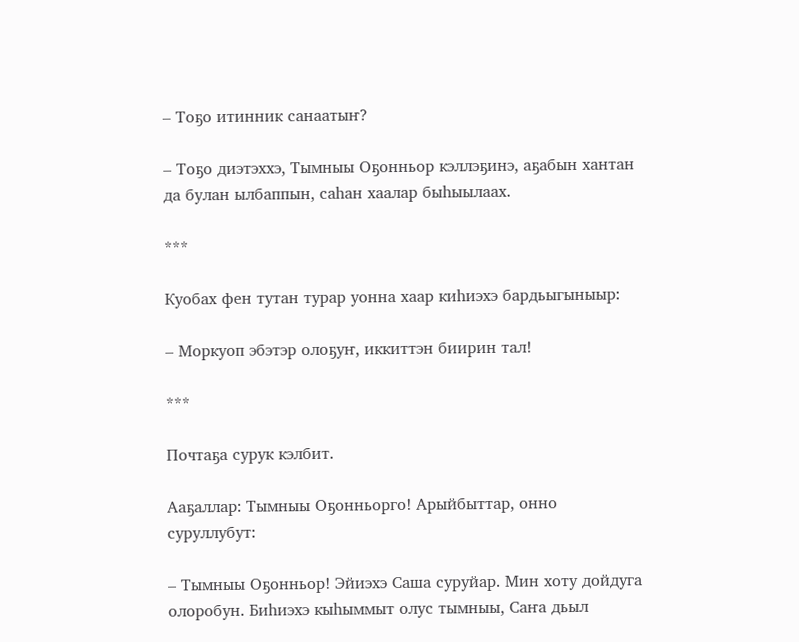– Тоҕо итинник санаатыҥ?

– Тоҕо диэтэххэ, Тымныы Оҕонньор кэллэҕинэ, аҕабын хантан да булан ылбаппын, саһан хаалар быһыылаах.

***

Куобах фен тутан турар уонна хаар киһиэхэ бардьыгыныыр:

– Моркуоп эбэтэр олоҕуҥ, иккиттэн биирин тал!

***

Почтаҕа сурук кэлбит.

Ааҕаллар: Тымныы Оҕонньорго! Арыйбыттар, онно суруллубут:

– Тымныы Оҕонньор! Эйиэхэ Саша суруйар. Мин хоту дойдуга олоробун. Биһиэхэ кыһыммыт олус тымныы, Саҥа дьыл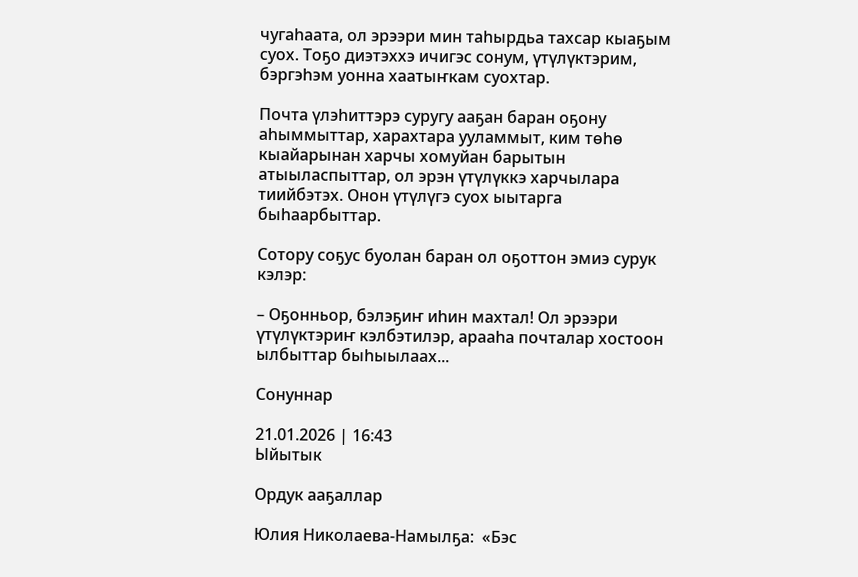чугаһаата, ол эрээри мин таһырдьа тахсар кыаҕым суох. Тоҕо диэтэххэ ичигэс сонум, үтүлүктэрим, бэргэһэм уонна хаатыҥкам суохтар.

Почта үлэһиттэрэ суругу ааҕан баран оҕону аһыммыттар, харахтара ууламмыт, ким төһө кыайарынан харчы хомуйан барытын атыыласпыттар, ол эрэн үтүлүккэ харчылара тиийбэтэх. Онон үтүлүгэ суох ыытарга быһаарбыттар.

Сотору соҕус буолан баран ол оҕоттон эмиэ сурук кэлэр:

– Оҕонньор, бэлэҕиҥ иһин махтал! Ол эрээри үтүлүктэриҥ кэлбэтилэр, арааһа почталар хостоон ылбыттар быһыылаах...

Сонуннар

21.01.2026 | 16:43
Ыйытык

Ордук ааҕаллар

Юлия Николаева-Намылҕа:  «Бэс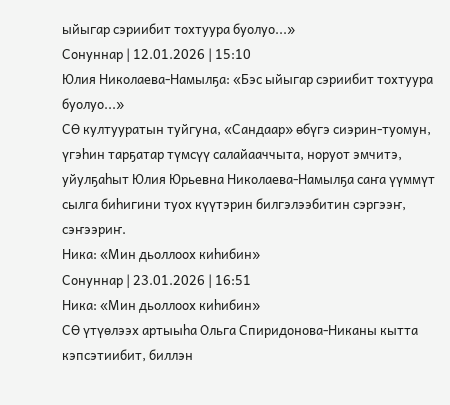ыйыгар сэриибит тохтуура буолуо...»
Сонуннар | 12.01.2026 | 15:10
Юлия Николаева-Намылҕа: «Бэс ыйыгар сэриибит тохтуура буолуо...»
СӨ култууратын туйгуна, «Сандаар» өбүгэ сиэрин-туомун, үгэһин тарҕатар түмсүү салайааччыта, норуот эмчитэ, уйулҕаһыт Юлия Юрьевна Николаева-Намылҕа саҥа үүммүт сылга биһигини туох күүтэрин билгэлээбитин сэргээҥ, сэҥээриҥ.
Ника: «Мин дьоллоох киһибин»
Сонуннар | 23.01.2026 | 16:51
Ника: «Мин дьоллоох киһибин»
СӨ үтүөлээх артыыһа Ольга Спиридонова-Никаны кытта кэпсэтиибит, биллэн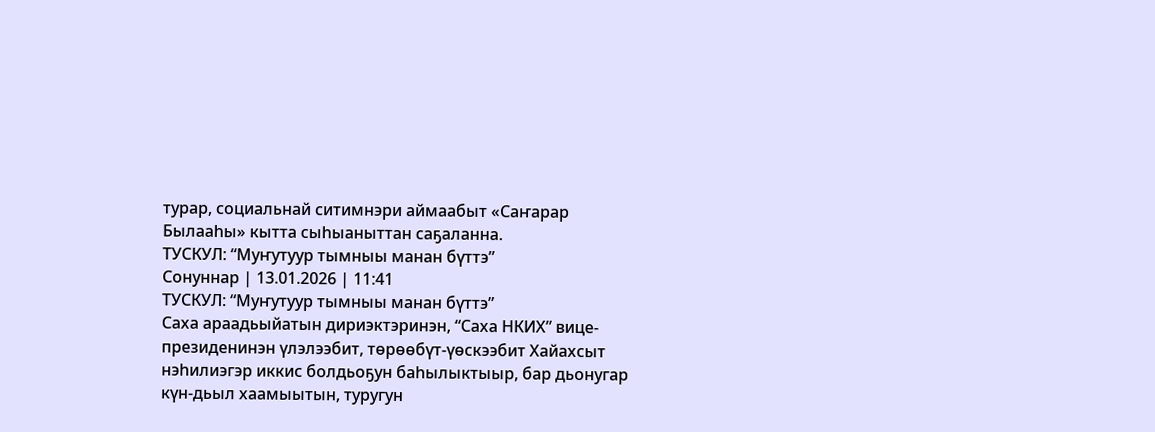турар, социальнай ситимнэри аймаабыт «Саҥарар Былааһы» кытта сыһыаныттан саҕаланна.
ТУСКУЛ: “Муҥутуур тымныы манан бүттэ”
Сонуннар | 13.01.2026 | 11:41
ТУСКУЛ: “Муҥутуур тымныы манан бүттэ”
Саха араадьыйатын дириэктэринэн, “Саха НКИХ” вице-президенинэн үлэлээбит, төрөөбүт-үөскээбит Хайахсыт нэһилиэгэр иккис болдьоҕун баһылыктыыр, бар дьонугар күн-дьыл хаамыытын, туругун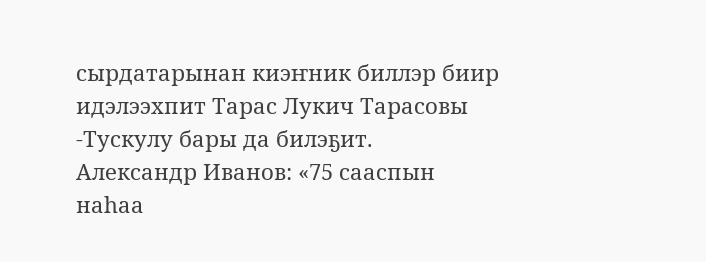сырдатарынан киэҥник биллэр биир идэлээхпит Тарас Лукич Тарасовы -Тускулу бары да билэҕит.
Александр Иванов: «75 сааспын наһаа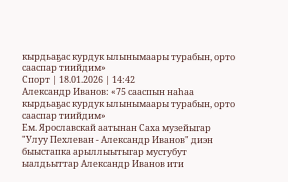кырдьаҕас курдук ылынымаары турабын, орто сааспар тиийдим»
Спорт | 18.01.2026 | 14:42
Александр Иванов: «75 сааспын наһаа кырдьаҕас курдук ылынымаары турабын, орто сааспар тиийдим»
Ем. Ярославскай аатынан Саха музейыгар "Улуу Пехлеван - Александр Иванов" диэн быыстапка арыллыытыгар мустубут ыалдьыттар Александр Иванов ити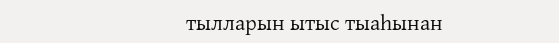тылларын ытыс тыаһынан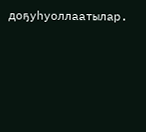доҕуһуоллаатылар.